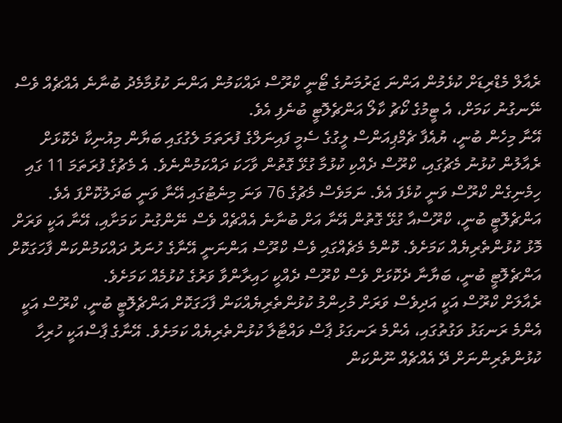ރެއާލް މެޑްރިޑަށް ކުޅެމުން އަންނަ ޖަރުމަނުގެ ޓޯނީ ކްރޫސް ދައްކަމުން އަންނަ ކުޅުމާމެދު ބުނާނެ އެއްޗެއް ވެސް ނޭނގުނު ކަމަށް، އެ ޓީމުގެ ކޯޗު ކާލޯ އަންޗެލޮޓީ ބުނެފި އެވެ.
އޭނާ މިހެން ބުނީ، ޔުއެފާ ޗެމްޕިއަންސް ލީގުގެ ސެމީ ފައިނަލްގެ ފުރަތަމަ ލެގުގައި ބަޔާން މިއުނިކާ ދެކޮޅަށް ރެއާލުން ކުޅުނު މެޗުގައި، ކްރޫސް ދެއްކި ކުޅުމާ ގުޅޭ ގޮތުން ވާހަކަ ދައްކަމުންނެވެ. އެ މެޗުގެ ފުރަތަމަ 11 ގައި ހިމެނިގެން ކްރޫސް ވަނީ ކުޅެފަ އެވެ. ނަމަވެސް މެޗުގެ 76 ވަނަ މިނެޓުގައި އޭނާ ވަނީ ބަދަލުކޮށްފަ އެވެ.
އަންޗެލޮޓީ ބުނީ، ކްރޫސްއާ ގުޅޭ ގޮތުން އޭނާ އަށް ބުނާނެ އެއްޗެއް ވެސް ނޭންގުނު ކަމަށާއި، އޭނާ އަކީ ވަރަށް މޮޅު ކުޅުންތެރިޔެއް ކަމަށެވެ. ކޮންމެ މެޗެއްގައި ވެސް ކްރޫސް އަންނަނީ އޭނާގެ ހުނަރު ދައްކަމުންކަން ފާހަގަކޮށް އަންޗެލޮޓީ ބުނީ، ބަޔާނާ ދެކޮޅަށް ވެސް ކްރޫސް ދެއްކީ ހައިރާންވާ ވަރުގެ ކުޅުމެއް ކަމަށެވެ.
ރެއާލަށް ކްރޫސް އަކީ އަދިވެސް ވަރަށް މުހިންމު ކުޅުންތެރިޔެއްކަން ފާހަގަކޮށް އަންޗެލޮޓީ ބުނީ، ކްރޫސް އަކީ އެންމެ ރަނގަޅު ވަގުތުގައި، އެންމެ ރަނގަޅު ޕާސް ވައްޓާލާ ކުޅުންތެރިޔެއް ކަމަށެވެ. އޭނާގެ ޕާސްއަކީ ހުރިހާ ކުޅުންތެރިންނަށް ދޭ އެއްޗެއް ނޫންކަން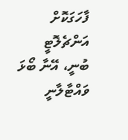ފާހަގަކޮށް އަންޗެލޮޓީ ބުނީ، އޭނާ ބޯޅަ ވައްޓާލާނީ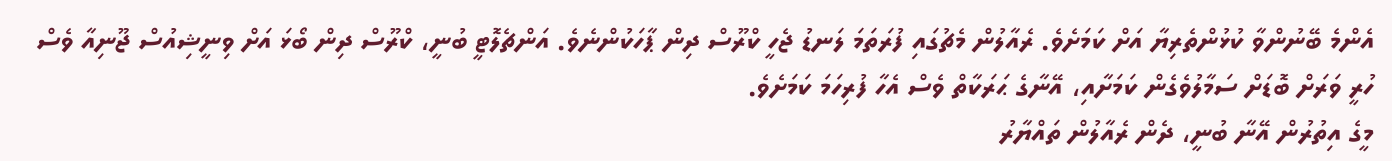އެންމެ ބޭނުންވާ ކުޅުންތެރިޔާ އަށް ކަމަށެވެ. ރެއާލުން މެޗުގައި ފުރަތަމަ ލަނޑު ޖެހީ ކްރޫސް ދިން ޕާހަކުންނެވެ. އަންޗެލޮޓީ ބުނީ، ކްރޫސް ދިން ބޯޅަ އަށް ވިނީޝިއުސް ޖޫނިއާ ވެސް ހުރީ ވަރަށް ބޮޑަށް ސަމާލުވެގެން ކަމަށާއި، އޭނާގެ ޙަރަކާތް ވެސް އެހާ ފުރިހަމަ ކަމަށެވެ.
މީގެ އިތުރުން އޭނާ ބުނީ، ދެން ރެއާލުން ތައްޔާރު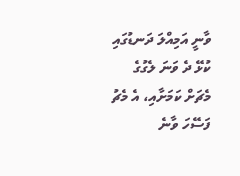ވާނީ އަމިއްލަ ދަނޑުގައި ކުޅޭ ދެ ވަނަ ލެގުގެ މެޗަށް ކަމަށާއި، އެ މެޗު ފަސޭހަ ވާނެ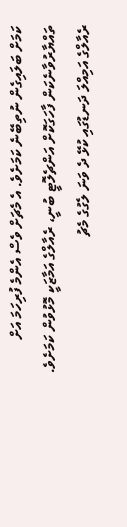ކަމަށް ބަލައިގެން ނުތިބޭނެ ކަމަށެވެ. އެ މެޗަށް ވެސް އެންމެ ފުރިހަމަ އަށް ތައްޔާރުވާނެކަން ފާހަގަކޮށް އަންޗެލޮޓީ ބުނީ، ރެއާލްގެ އަމާޒަކީ މޮޅުވުން ކަމަށެވެ.
ރެއާލްގެ އަމިއްލަ ދަނޑުގައި ކުޅޭ ދެ ވަނަ ލެގުގެ މެޗު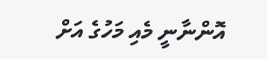އޮންނާނީ މެއި މަހުގެ އަށް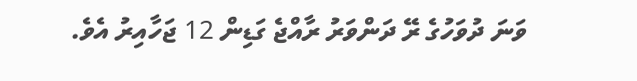ވަނަ ދުވަހުގެ ރޭ ދަންވަރު ރާއްޖެ ގަޑިން 12 ޖަހާއިރު އެވެ.